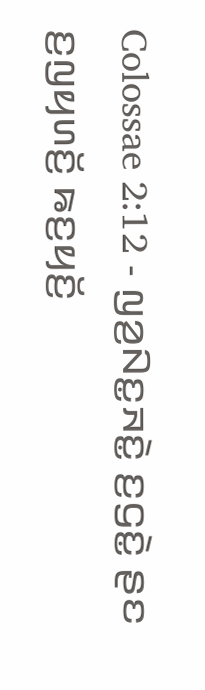Colossae 2:12 - ꤜꤤ꤬ꤡꤢ꤭ꤏꤢꤧ꤭ ꤢ꤬ꤞꤢꤧ꤭ ꤔꤢ ꤢ꤬ꤜꤟꤛꤢꤩ꤬ ꤒꤢ꤬ꤟꤢꤩ꤬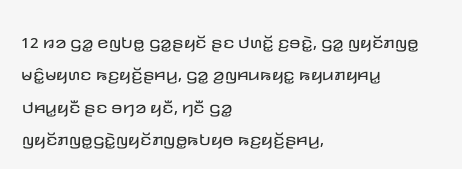12 ꤙꤤ ꤞꤤ꤭ ꤕꤜꤝꤥ꤭ ꤞꤤ꤭ꤔꤟꤢꤩ ꤔꤢ ꤓꤛꤢꤩ꤭ ꤢ꤬ꤋꤢꤧ꤭, ꤞꤤ꤭ ꤜꤟꤢꤩꤊꤜꤥ꤭ ꤗꤢꤨ꤭ꤗꤟꤛꤢ ꤒꤢ꤬ꤟꤢꤩ꤬ꤔꤌꤣ꤬, ꤞꤤ꤭ ꤤ꤬ꤜꤌꤣꤒꤟꤢ꤭ ꤒꤟꤣꤊꤟꤌꤣ꤭ ꤓꤌꤣ꤭ꤟꤢꤪ ꤔꤢ ꤋꤚꤤ ꤟꤢꤪ, ꤚꤢꤪ ꤞꤤ꤭ ꤜꤟꤢꤩꤊꤜꤥ꤭ꤞꤢꤧ꤭ꤜꤟꤢꤩꤊꤜꤥ꤭ꤒꤝꤟꤥ ꤒꤢ꤬ꤟꤢꤩ꤬ꤔꤌꤣ꤬,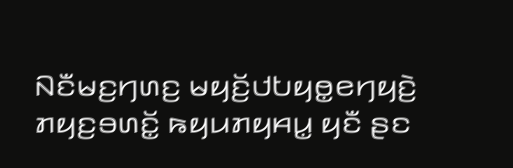ꤡꤢꤪꤗꤢ꤬ꤚꤛꤢ꤬ ꤗꤟꤢꤩ꤬ꤓꤝꤟꤥ꤭ꤕꤚꤟꤢꤧ꤬ ꤊꤟꤢ꤬ꤋꤛꤢꤩ꤭ ꤒꤟꤣꤊꤟꤌꤣ꤭ ꤟꤢꤪ ꤔꤢ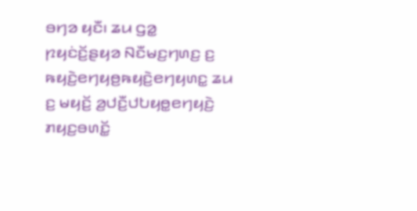ꤋꤚꤤ ꤟꤢꤪ꤯ ꤘꤣ ꤞꤤ꤭ ꤐꤟꤢꤦꤢꤩ꤬ꤔꤟꤤ ꤡꤢꤪꤗꤢ꤬ꤚꤛꤢ꤬ ꤢ꤬ ꤒꤟꤢꤧ꤬ꤕꤚꤟꤥ꤬ꤒꤟꤢꤧ꤬ꤕꤚꤟꤛꤢ꤭ ꤘꤣ ꤢ꤬ ꤗꤟꤢꤩ꤬ ꤤ꤬ꤓꤢꤪ꤬ꤓꤝꤟꤥ꤭ꤕꤚꤟꤢꤧ꤬ ꤊꤟꤢ꤬ꤋꤛꤢꤩ꤭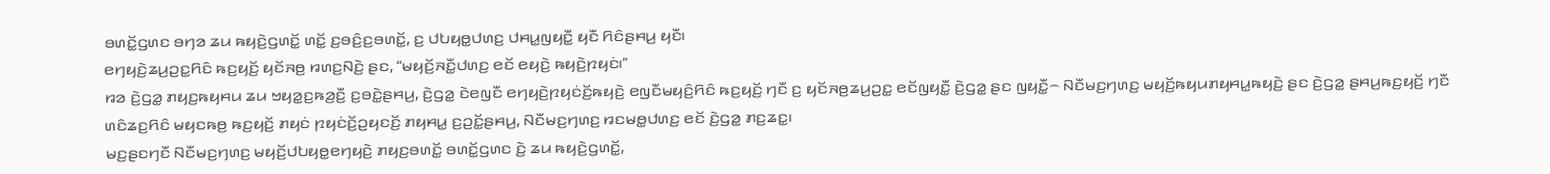ꤋꤛꤢꤩ꤭ꤞꤛꤢ ꤋꤚꤤ ꤘꤣ ꤒꤟꤢꤧ꤬ꤞꤛꤢꤩ꤭ ꤛꤢꤩ꤭ ꤢ꤬ꤋꤢꤨ꤬ꤢ꤬ꤋꤛꤢꤩ꤭, ꤢ꤬ ꤓꤝꤟꤥ꤭ꤓꤛꤢ꤬ ꤓꤌꤣ꤭ꤜꤟꤢꤪ꤭ ꤟꤢꤪ ꤖꤢꤨꤔꤌꤣ꤬ ꤟꤢꤪ꤯
ꤕꤚꤟꤢꤧ꤬ꤘꤣ꤬ꤑꤢ꤭ꤖꤢꤨ ꤒꤢ꤬ꤟꤢꤩ꤬ ꤟꤢꤩꤏꤥ꤬ ꤙꤛꤢ꤬ꤡꤢꤧ꤬ ꤔꤢ, “ꤗꤟꤢꤩ꤬ꤏꤢꤪ꤭ꤓꤛꤢ꤬ ꤕꤢꤩ ꤕꤟꤢꤧ꤬ ꤒꤟꤢꤧ꤬ꤐꤟꤢꤦ꤯”
ꤙꤤ ꤢꤧ꤬ꤞꤤ꤭ ꤊꤟꤢ꤬ꤒꤟꤌꤣ ꤘꤣ ꤠꤟꤤ꤭ꤢ꤬ꤒꤤ꤬ꤢꤪ꤬ ꤢ꤬ꤋꤢꤧ꤭ꤔꤌꤣ꤬, ꤢꤧ꤬ꤞꤤ꤭ ꤢꤧꤕꤜꤢꤪ ꤕꤚꤟꤢꤧ꤬ꤐꤟꤢꤦꤢꤩ꤬ꤒꤟꤢꤧ꤬ ꤕꤜꤢꤪꤗꤟꤢꤨ꤬ꤖꤢꤨ ꤒꤢ꤬ꤟꤢꤩ꤬ ꤚꤢꤪ ꤢ꤬ ꤟꤢꤩꤏꤥ꤬ꤘꤣ꤬ꤑꤢ꤭ ꤕꤢꤩꤜꤟꤢꤪ꤭ ꤢꤧ꤬ꤞꤤ꤭ ꤔꤢ ꤜꤟꤢꤪ꤭꤮ ꤡꤢꤪꤗꤢ꤬ꤚꤛꤢ꤬ ꤗꤟꤢꤩ꤬ꤒꤟꤣꤊꤟꤌꤣ꤭ꤒꤟꤢꤧ꤬ ꤔꤢ ꤢꤧ꤬ꤞꤤ꤭ ꤔꤌꤣ꤬ꤒꤢ꤬ꤟꤢꤩ꤬ ꤚꤢꤪ ꤛꤢꤨꤘꤢ꤬ꤖꤢꤨ ꤗꤟꤢꤒꤥ꤬ ꤒꤢ꤬ꤟꤢꤩ꤬ ꤊꤟꤢꤦ ꤐꤟꤢꤦꤢꤩ꤬ꤑꤟꤢꤢꤩ꤬ ꤊꤟꤌꤣ꤭ ꤢ꤬ꤑꤢꤩ꤭ꤔꤌꤣ꤬, ꤡꤢꤪꤗꤢ꤬ꤚꤛꤢ꤬ ꤙꤢꤗꤥ꤭ꤓꤛꤢ꤬ ꤕꤢꤩ ꤢꤧ꤬ꤞꤤ꤭ ꤊꤢ꤬ꤘꤢ꤭꤯
ꤗꤢ꤬ꤔꤢꤚꤢꤪ ꤡꤢꤪꤗꤢ꤬ꤚꤛꤢ꤬ ꤗꤟꤢꤩ꤬ꤓꤝꤟꤥ꤭ꤕꤚꤟꤢꤧ꤬ ꤊꤟꤢ꤬ꤋꤛꤢꤩ꤭ ꤋꤛꤢꤩ꤭ꤞꤛꤢ ꤢꤧ꤬ ꤘꤣ ꤒꤟꤢꤧ꤬ꤞꤛꤢꤩ꤭,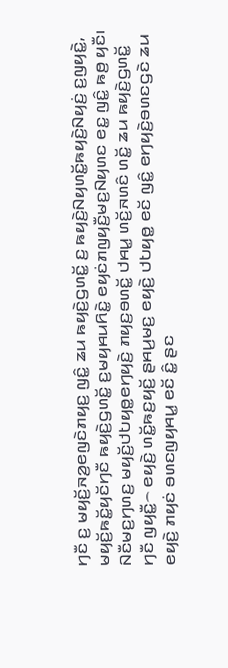ꤚꤢꤪ ꤢ꤬ ꤗꤟꤢꤩ꤬ꤏꤤ꤬ꤕꤜꤢꤧꤊꤟꤢ꤬ ꤜꤢꤨ꤭ ꤘꤣ ꤒꤟꤢꤧ꤬ꤞꤛꤢꤩ꤭ ꤢ꤬ ꤒꤟꤢꤧ꤬ꤡꤟꤛꤢꤩ꤭ꤒꤟꤢꤧ꤬ꤡꤟꤢꤦ꤬ ꤢ꤬ꤜꤟꤢꤧ꤭, ꤗꤟꤢꤩ꤬ꤒꤢꤩ꤭ꤟꤢꤩꤚꤢꤪ ꤒꤟꤢꤧ꤬ꤞꤛꤢꤩ꤭ ꤢ꤬ꤗꤟꤌꤣꤖꤢꤧ꤭ ꤕꤟꤢꤦꤊꤜꤟꤢꤪ꤬ꤗꤢ꤬ꤡꤟꤛꤢ ꤕꤢ꤭ ꤜꤢꤨ꤭ ꤒꤥ꤬ ꤟꤢꤪ꤯
ꤡꤢꤪꤗꤢ꤬ꤚꤛꤢ꤬ ꤗꤟꤢꤩ꤬ꤓꤝꤟꤥ꤭ꤕꤚꤟꤢꤧ꤬ ꤊꤟꤢ꤬ꤋꤛꤢꤩ꤭ ꤓꤌꤣ꤭ ꤛꤢꤩ꤬ꤏꤛꤢꤨ ꤛꤢꤩ꤭ ꤘꤣ ꤒꤟꤢꤧ꤬ꤞꤛꤢꤩ꤭ ꤚꤢꤪ ꤜꤟꤢꤪ꤭꤮ ꤕꤟꤢꤧ꤬ ꤛꤢꤩ꤭ꤒꤢ꤬ꤟꤢꤩ꤬ ꤔꤌꤣ꤬ꤗꤢ꤬ ꤕꤟꤢꤧ꤬ ꤓꤝꤟꤥ꤭ ꤕꤢꤩ ꤜꤢꤨ꤭ ꤕꤚꤟꤢꤧ꤬ꤋꤛꤢꤞꤢꤧ ꤘꤣ ꤕꤟꤢꤧ꤬ ꤊꤟꤢꤦ ꤋꤛꤢꤜꤟꤌꤣ꤭ ꤕꤢꤩ ꤢꤨ꤭ ꤔꤢ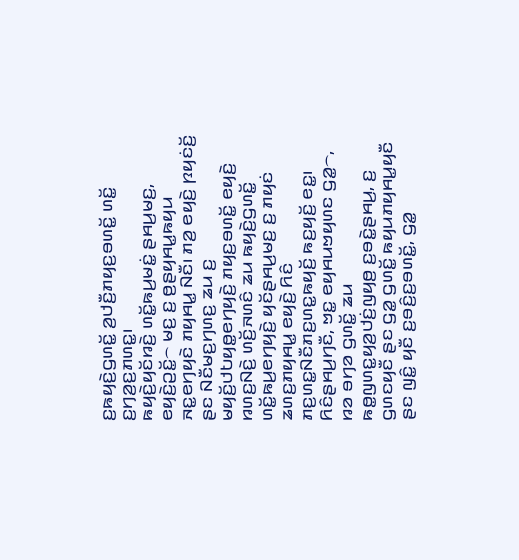ꤢ꤬ꤒꤟꤢꤧ꤬ꤞꤛꤢꤩ꤭ ꤤ꤬ꤓꤢꤪ꤬ꤊꤟꤢ꤬ꤋꤛꤢꤩ꤭ ꤛꤢꤩ꤭ ꤢ꤬ꤚꤤ꤬ꤢ꤬ꤊꤛꤢ꤭꤯
ꤒꤟꤢꤧ꤬ꤟꤢꤩꤙꤢꤧ꤬ ꤛꤢꤩ꤭ꤒꤣ꤬ꤗꤢꤦ꤭ ꤔꤌꤣ꤬ꤗꤢ꤬, ꤕꤟꤢꤧ꤬ꤑꤢꤩ꤭꤮ ꤗꤢ꤬ ꤢ꤬ ꤥ꤬ꤔꤟꤌꤣ꤭ꤒꤟꤣ ꤏꤢ꤭ꤕꤚꤟꤢꤧ ꤊꤟꤌꤣ꤭ ꤡꤢꤪ꤯ ꤊꤤ꤬ ꤕꤟꤢꤧ꤬ ꤐꤟꤢꤦꤢꤩ꤬ ꤔꤢ ꤡꤢꤪꤗꤢ꤬ꤚꤛꤢ꤬ ꤘꤣ ꤢ꤬ ꤗꤟꤢꤩ꤬ꤓꤝꤟꤥ꤭ꤕꤚꤟꤢꤧ꤬ ꤊꤟꤢ꤬ꤋꤛꤢꤩ꤭ ꤕꤟꤢꤧ꤬ ꤙꤛꤢ꤬ꤡꤢꤧ꤬ ꤛꤢꤩ꤬ꤏꤛꤢꤨ ꤘꤣ ꤒꤟꤢꤧ꤬ꤞꤛꤢꤩ꤭ ꤛꤢꤩ꤭ꤒꤣ꤬ꤕꤚꤟꤢꤧ꤬ ꤟꤢꤩꤔꤌꤣ꤬ꤗꤢ꤬ ꤢ꤬ ꤊꤟꤢꤦ ꤘꤛꤢ꤬ꤊꤟꤌꤣ꤭ ꤕꤟꤢꤧ꤬ ꤖꤢꤨ ꤊꤢ꤬ꤛꤢ꤭ꤡꤢꤪꤊꤢ꤬ꤛꤢ꤭ꤒꤟꤢꤩ꤬ ꤒꤢ꤬ꤟꤢꤩ꤬ ꤕꤢ꤭꤯
ꤖꤢꤨꤔꤌꤣ꤬ꤚꤢꤪ, ꤠꤢ꤭ ꤕꤟꤌꤣꤠꤟꤛꤢ ꤞꤤ꤭꤮, ꤙꤤ ꤋꤚꤤ ꤞꤛꤢꤩ꤭ ꤘꤣ ꤒꤥ꤭ꤜꤛꤢ꤭ꤟꤤ꤬ꤓꤢꤦ꤬ꤜꤟꤥ꤬ ꤢ꤬ꤋꤢꤧ꤭ꤔꤌꤣ꤬, ꤢ꤬ ꤞꤛꤢꤟꤢꤪ ꤔꤢ ꤞꤤ꤭ ꤞꤛꤢꤩ꤭ ꤒꤟꤣꤊꤟꤌꤣ꤭ꤟꤢꤪ ꤔꤢ ꤜꤢꤨ꤭ ꤟꤢꤪ ꤢ꤬ꤋꤢꤨ꤬ꤢ꤬ꤋꤛꤢꤩ꤭, ꤞꤤ꤭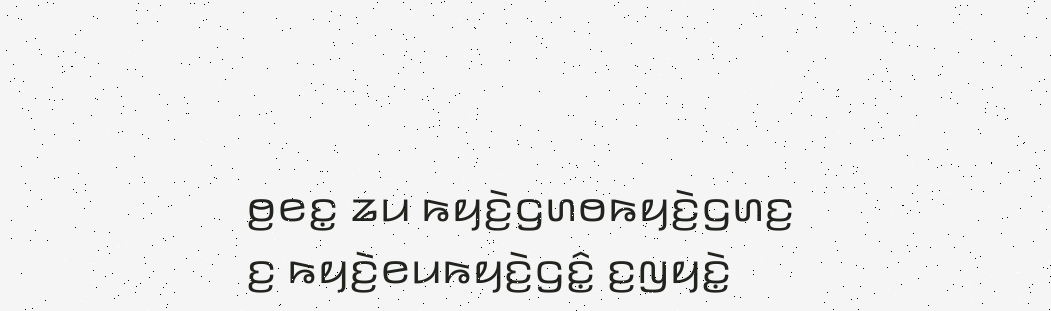ꤥ꤬ꤕꤢ꤭ ꤘꤣ ꤒꤟꤢꤧ꤬ꤞꤛꤥꤒꤟꤢꤧ꤬ꤞꤛꤢ꤬ ꤢ꤬ ꤒꤟꤢꤧ꤬ꤕꤣꤒꤟꤢꤧ꤬ꤞꤢꤨ꤭ ꤢ꤬ꤜꤟꤢꤧ꤭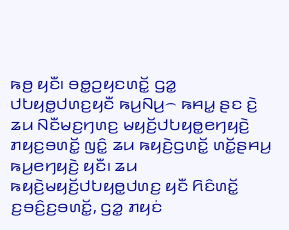ꤒꤥ꤬ ꤟꤢꤪ꤯ ꤋꤥ꤭ꤑꤟꤢꤛꤢꤩ꤭ ꤞꤤ꤭ ꤓꤝꤟꤥ꤭ꤓꤛꤢ꤬ꤟꤢꤪ ꤒꤣ꤬ꤡꤣ꤬꤮ ꤒꤌꤣ꤭ ꤔꤢ ꤢꤧ꤬ ꤘꤣ ꤡꤢꤪꤗꤢ꤬ꤚꤛꤢ꤬ ꤗꤟꤢꤩ꤬ꤓꤝꤟꤥ꤭ꤕꤚꤟꤢꤧ꤬ ꤊꤟꤢ꤬ꤋꤛꤢꤩ꤭ ꤜꤢꤨ꤭ ꤘꤣ ꤒꤟꤢꤧ꤬ꤞꤛꤢꤩ꤭ ꤛꤢꤩ꤭ꤔꤌꤣ꤬ ꤒꤣ꤬ꤕꤚꤟꤢꤧ꤬ ꤟꤢꤪ꤯ ꤘꤣ ꤒꤟꤢꤧ꤬ꤗꤟꤢꤩ꤬ꤓꤝꤟꤥ꤭ꤓꤛꤢ꤬ ꤟꤢꤪ ꤖꤢꤨꤛꤢꤩ꤭ ꤢ꤬ꤋꤢꤨ꤬ꤢ꤬ꤋꤛꤢꤩ꤭, ꤞꤤ꤭ ꤊꤟꤢꤦ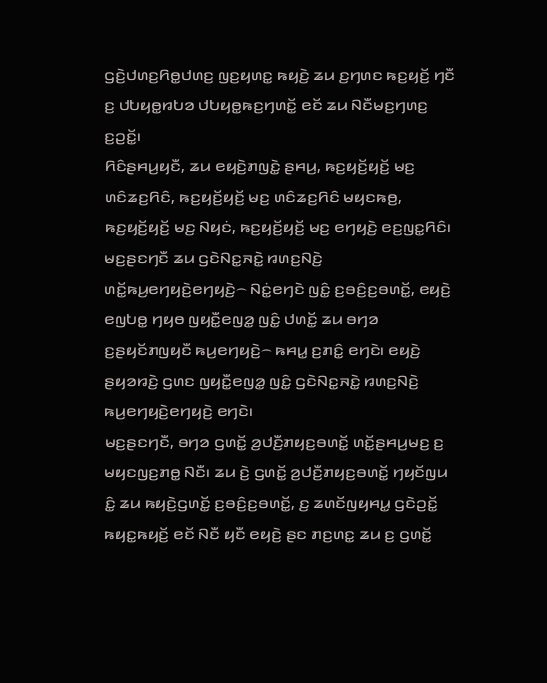ꤞꤢꤧ꤬ꤓꤛꤢ꤬ꤖꤥ꤭ꤓꤛꤢ꤬ ꤜꤢ꤬ꤟꤛꤢ꤭ ꤒꤟꤢꤧ꤬ ꤘꤣ ꤢ꤬ꤚꤛꤢ ꤒꤢ꤬ꤟꤢꤩ꤬ ꤚꤢꤪ ꤢ꤬ ꤓꤝꤟꤥ꤭ꤙꤝꤤ ꤓꤝꤟꤥ꤭ꤒꤢ꤬ꤚꤛꤢꤩ꤭ ꤕꤢꤩ ꤘꤣ ꤡꤢꤪꤗꤢ꤬ꤚꤛꤢ꤬ ꤢ꤬ꤑꤢꤩ꤭꤯
ꤖꤢꤨꤔꤌꤣ꤬ꤟꤢꤪ, ꤘꤣ ꤕꤟꤢꤧ꤬ꤊꤜꤢꤧ꤭ ꤔꤌꤣ꤬, ꤒꤢ꤬ꤟꤢꤩ꤬ꤟꤢꤩ꤬ ꤗꤢ꤬ ꤛꤢꤨꤘꤢ꤬ꤖꤢꤨ, ꤒꤢ꤬ꤟꤢꤩ꤬ꤟꤢꤩ꤬ ꤗꤢ꤬ ꤛꤢꤨꤘꤢ꤬ꤖꤢꤨ ꤗꤟꤢꤒꤥ꤬, ꤒꤢ꤬ꤟꤢꤩ꤬ꤟꤢꤩ꤬ ꤗꤢ꤬ ꤡꤟꤢꤦ, ꤒꤢ꤬ꤟꤢꤩ꤬ꤟꤢꤩ꤬ ꤗꤢ꤬ ꤕꤚꤟꤢꤧ꤬ ꤕꤢ꤬ꤜꤢ꤭ꤖꤢꤨ꤯ ꤗꤢ꤬ꤔꤢꤚꤢꤪ ꤘꤣ ꤞꤢꤧꤡꤢ꤭ꤏꤢꤧ꤭ ꤙꤛꤢ꤬ꤡꤢꤧ꤬ ꤛꤢꤩ꤭ꤒꤣ꤬ꤕꤚꤟꤢꤧ꤬ꤕꤚꤟꤢꤧ꤬꤮ ꤡꤢꤦ꤭ꤕꤚꤢꤧ ꤜꤢꤨ꤭ ꤢ꤬ꤋꤢꤨ꤬ꤢ꤬ꤋꤛꤢꤩ꤭, ꤕꤟꤢꤧ꤬ ꤕꤜꤝꤥ꤭ ꤚꤟꤥ ꤜꤟꤢꤪ꤭ꤕꤜꤤ꤭ ꤜꤢꤨ꤭ ꤓꤛꤢꤩ꤭ ꤘꤣ ꤋꤚꤤ ꤢ꤬ꤔꤟꤢꤩꤊꤜꤟꤢꤪ ꤒꤣ꤬ꤕꤚꤟꤢꤧ꤬꤮ ꤒꤌꤣ꤭ ꤢ꤬ꤊꤢꤨ꤭ ꤕꤚꤢꤧ꤯ ꤕꤟꤢꤧ꤬ ꤔꤟꤤꤙꤢꤧ꤬ ꤞꤛꤢ ꤜꤟꤢꤪ꤭ꤕꤜꤤ꤭ ꤜꤢꤨ꤭ ꤞꤢꤧꤡꤢ꤭ꤏꤢꤧ꤭ ꤙꤛꤢ꤬ꤡꤢꤧ꤬ ꤒꤣ꤬ꤕꤚꤟꤢꤧ꤬ꤕꤚꤟꤢꤧ꤬ ꤕꤚꤢꤧ꤯
ꤗꤢ꤬ꤔꤢꤚꤢꤪ, ꤋꤚꤤ ꤞꤛꤢꤩ꤭ ꤤ꤬ꤓꤢꤪ꤬ꤊꤟꤢ꤬ꤋꤛꤢꤩ꤭ ꤛꤢꤩ꤭ꤔꤌꤣ꤬ꤗꤢ꤬ ꤢ꤬ ꤗꤟꤢꤜꤢ꤬ꤊꤥ꤭ ꤡꤢꤪ꤯ ꤘꤣ ꤢꤧ꤬ ꤞꤛꤢꤩ꤭ ꤤ꤬ꤓꤢꤪ꤬ꤊꤟꤢ꤬ꤋꤛꤢꤩ꤭ ꤚꤟꤢꤩꤜꤣ ꤢꤨ꤭ ꤘꤣ ꤒꤟꤢꤧ꤬ꤞꤛꤢꤩ꤭ ꤢ꤬ꤋꤢꤨ꤬ꤢ꤬ꤋꤛꤢꤩ꤭, ꤢ꤬ ꤘꤛꤢꤩꤜꤟꤌꤣ꤭ ꤞꤢꤧꤑꤢꤩ꤭ ꤒꤟꤢ꤭ꤒꤟꤢꤩ꤬ ꤕꤢꤩ ꤡꤢꤪ ꤟꤢꤪ ꤕꤟꤢꤧ꤬ ꤔꤢ ꤊꤢ꤬ꤛꤢ꤭ ꤘꤣ ꤢ꤬ ꤞꤛꤢꤩ꤭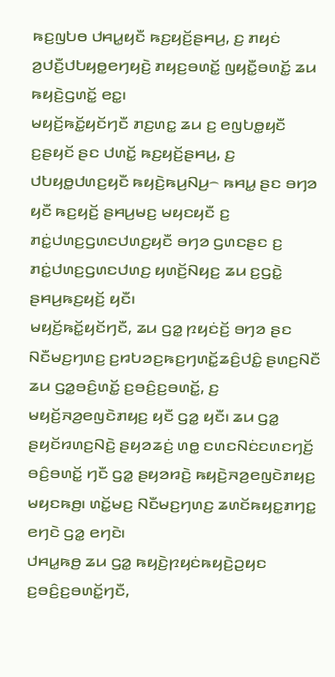ꤒꤢ꤬ꤜꤝꤥ ꤓꤌꤣ꤭ꤟꤢꤪ ꤒꤢ꤬ꤟꤢꤩ꤬ꤔꤌꤣ꤬, ꤢ꤬ ꤊꤟꤢꤦ ꤤ꤬ꤓꤢꤪ꤬ꤓꤝꤟꤥ꤭ꤕꤚꤟꤢꤧ꤬ ꤊꤟꤢ꤬ꤋꤛꤢꤩ꤭ ꤜꤟꤢꤪ꤭ꤋꤛꤢꤩ꤭ ꤘꤣ ꤒꤟꤢꤧ꤬ꤞꤛꤢꤩ꤭ ꤕꤢ꤭꤯
ꤗꤟꤢꤩ꤬ꤒꤢꤩ꤭ꤟꤢꤩꤚꤢꤪ ꤊꤢ꤬ꤛꤢ꤭ ꤘꤣ ꤢ꤬ ꤕꤜꤝꤥ꤭ꤟꤢꤪ ꤢ꤬ꤔꤟꤢꤩ ꤔꤢ ꤓꤛꤢꤩ꤭ ꤒꤢ꤬ꤟꤢꤩ꤬ꤔꤌꤣ꤬, ꤢ꤬ ꤓꤝꤟꤥ꤭ꤓꤛꤢ꤬ꤟꤢꤪ ꤒꤟꤢꤧ꤬ꤒꤣ꤬ꤡꤣ꤬꤮ ꤒꤌꤣ꤭ ꤔꤢ ꤋꤚꤤ ꤟꤢꤪ ꤒꤢ꤬ꤟꤢꤩ꤬ ꤔꤌꤣ꤬ꤗꤢ꤬ ꤗꤟꤢꤟꤢꤪ ꤢ꤬ ꤊꤢꤦ꤭ꤓꤛꤢ꤬ꤞꤛꤢꤓꤛꤢ꤬ꤟꤢꤪ ꤋꤚꤤ ꤞꤛꤢꤔꤢ ꤢ꤬ ꤊꤢꤦ꤭ꤓꤛꤢ꤬ꤞꤛꤢꤓꤛꤢ꤬ ꤟꤛꤢꤩ꤬ꤡꤟꤢ꤬ ꤘꤣ ꤢ꤬ꤞꤢꤧ꤭ ꤔꤌꤣ꤬ꤒꤢ꤬ꤟꤢꤩ꤬ ꤟꤢꤪ꤯
ꤗꤟꤢꤩ꤬ꤒꤢꤩ꤭ꤟꤢꤩꤚꤢꤪ, ꤘꤣ ꤞꤤ꤭ ꤐꤟꤢꤦꤢꤩ꤬ ꤋꤚꤤ ꤔꤢ ꤡꤢꤪꤗꤢ꤬ꤚꤛꤢ꤬ ꤢ꤬ꤙꤝꤤꤢ꤬ꤒꤢ꤬ꤚꤛꤢꤩ꤭ꤘꤢꤨ꤬ꤓꤢꤨ꤭ ꤔꤛꤢ꤬ꤡꤢꤪ ꤘꤣ ꤞꤤ꤭ꤋꤢꤨ꤬ꤛꤢꤩ꤭ ꤢ꤬ꤋꤢꤨ꤬ꤢ꤬ꤋꤛꤢꤩ꤭, ꤢ꤬ ꤗꤟꤢꤩ꤬ꤏꤤ꤬ꤕꤜꤢꤧꤊꤟꤢ꤬ ꤟꤢꤪ ꤞꤤ꤭ ꤟꤢꤪ꤯ ꤘꤣ ꤞꤤ꤭ ꤔꤟꤢꤩꤙꤛꤢ꤬ꤡꤢꤧ꤬ ꤔꤟꤤꤘꤢꤦ꤬ ꤛꤥ꤭ ꤢꤛꤢꤡꤢꤦꤢꤛꤢꤚꤢꤩ꤬ ꤋꤢꤨ꤬ꤋꤛꤢꤩ꤭ ꤚꤢꤪ ꤞꤤ꤭ ꤔꤟꤤꤙꤢꤧ꤬ ꤒꤟꤢꤧ꤬ꤏꤤ꤬ꤕꤜꤢꤧꤊꤟꤢ꤬ ꤗꤟꤢꤒꤥ꤬꤯ ꤛꤢꤩ꤭ꤗꤢ꤬ ꤡꤢꤪꤗꤢ꤬ꤚꤛꤢ꤬ ꤘꤛꤢꤩꤒꤟꤢ꤭ꤊꤚꤢ꤭ ꤕꤚꤢꤧ ꤞꤤ꤭ ꤕꤚꤢꤧ꤯
ꤓꤌꤣ꤭ꤒꤥ꤬ ꤘꤣ ꤞꤤ꤭ ꤒꤟꤢꤧ꤬ꤐꤟꤢꤦꤒꤟꤢꤧ꤬ꤑꤟꤢ ꤢ꤬ꤋꤢꤨ꤬ꤢ꤬ꤋꤛꤢꤩ꤭ꤚꤢꤪ,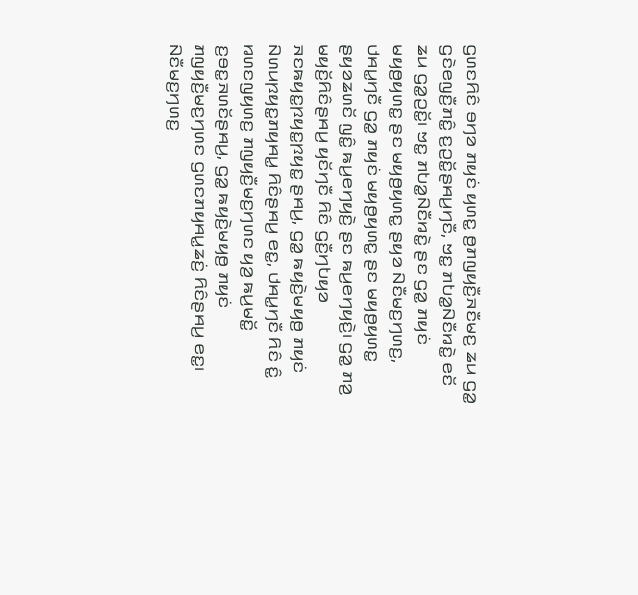ꤞꤛꤢꤖꤢꤨ ꤋꤚꤤ ꤊꤟꤢꤦ ꤟꤛꤢ꤭ ꤥ꤬ꤊꤜꤟꤢꤪ꤬ꤏꤢꤪꤗꤢ꤬ ꤘꤣ ꤞꤤ꤭ ꤞꤢꤧꤕꤜꤢꤪ꤬ꤊꤢꤨ꤭ ꤢ꤬ꤑꤢꤩ꤭ꤔꤌꤣ꤬ꤚꤢꤪ, ꤠꤢ꤭ ꤊꤝꤤ꤭ꤡꤢꤪꤙꤢꤧ꤭ ꤕꤢꤩ ꤘꤣ ꤞꤤ꤭ꤑꤢꤩ꤭꤯ ꤠꤢ꤭ ꤊꤝꤤ꤭ꤡꤢꤪꤙꤢꤧ꤭ ꤔꤢ ꤞꤤ꤭ ꤊꤟꤢꤦ ꤗꤟꤥ꤬ꤟꤛꤢ꤭ ꤔꤢ ꤗꤟꤥ꤬ꤟꤛꤢ꤭ ꤔꤟꤤ ꤡꤢꤪꤗꤢ꤬ꤚꤛꤢ꤬, ꤓꤌꤣ꤭ꤚꤢꤪ ꤞꤤ꤭ ꤊꤟꤢꤦ ꤗꤟꤥ꤬ꤟꤛꤢ꤭ ꤔꤢ ꤗꤟꤥ꤬ꤟꤛꤢ꤭ ꤔꤟꤤꤘꤛꤢꤩ ꤜꤢꤨ꤭ ꤒꤣ꤬ꤕꤚꤟꤢꤧ꤬ ꤔꤢ ꤒꤣ꤬ꤕꤚꤟꤢꤧ꤬꤯ ꤞꤤ꤭ ꤊꤤ꤬ ꤗꤟꤢꤩ꤬ꤖꤢꤨꤔꤌꤣ꤬ ꤟꤢꤩꤚꤢꤪ ꤖꤢꤨ ꤞꤢꤪ꤬ꤚꤝꤟꤤ ꤏꤢꤒꤟꤢ꤭ꤐꤟꤢ꤭ꤐꤟꤢ꤭ ꤔꤌꤣ꤬, ꤞꤤ꤭ ꤒꤟꤢꤧ꤬ꤗꤟꤥ꤬ ꤊꤟꤢꤦ ꤡꤛꤣꤐꤟꤢ꤭ꤊꤟꤌꤣ꤭ ꤖꤢꤨꤔꤌꤣ꤬ ꤕꤢ꤭, ꤓꤌꤣ꤭ꤚꤢꤪ ꤖꤢꤨ ꤢꤨ꤭ ꤙꤛꤢꤜꤟꤛꤢ꤬ ꤊꤜꤟꤢꤪ꤬ꤗꤢ꤬ꤚꤛꤢ ꤟꤤ꤬ ꤒꤣ꤬ꤗꤢꤩ꤭ ꤢ꤬ꤋꤢ꤭ꤏꤛꤢꤩꤔꤌꤣ꤬, ꤞꤤ꤭ ꤒꤟꤢꤧ꤬ꤗꤟꤥ꤬ ꤊꤟꤢꤦ ꤊꤜꤟꤢꤪ꤬ꤗꤢ꤬ꤚꤛꤢ ꤞꤛꤢꤊꤟꤌꤣ꤭ꤘꤢꤦ꤬ ꤖꤢꤨꤔꤌꤣ꤬ ꤕꤢ꤭꤯
ꤡꤢꤪꤗꤢ꤬ꤚꤛꤢ꤬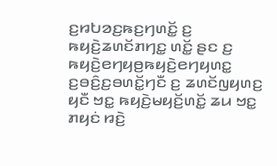ꤢ꤬ꤙꤝꤤꤢ꤬ꤒꤢ꤬ꤚꤛꤢꤩ꤭ ꤢ꤬ ꤒꤟꤢꤧ꤬ꤘꤛꤢꤩꤊꤚꤢ꤭ ꤛꤢꤩ꤭ ꤔꤢ ꤢ꤬ ꤒꤟꤢꤧ꤬ꤕꤚꤟꤥ꤬ꤒꤟꤢꤧ꤬ꤕꤚꤟꤛꤢ꤭ ꤢ꤬ꤋꤢꤨ꤬ꤢ꤬ꤋꤛꤢꤩ꤭ꤚꤢꤪ ꤢ꤬ ꤘꤛꤢꤩꤜꤟꤛꤢ꤬ ꤟꤢꤪ ꤠꤢ꤭ ꤒꤟꤢꤧ꤬ꤗꤟꤢꤩ꤬ꤛꤢꤩ꤭ ꤘꤣ ꤠꤢ꤭ ꤊꤟꤢꤦ ꤙꤢꤧ꤬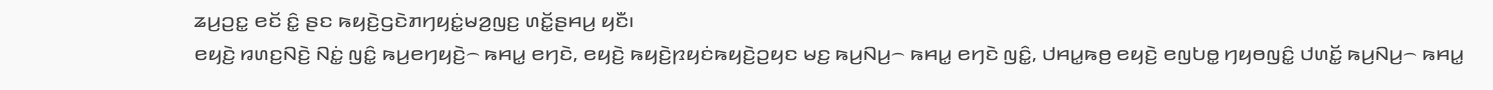ꤘꤣ꤬ꤑꤢ꤭ ꤕꤢꤩ ꤢꤨ꤭ ꤔꤢ ꤒꤟꤢꤧ꤬ꤞꤢꤧꤊꤚꤟꤢꤦ꤭ꤗꤤ꤬ꤜꤢ꤬ ꤛꤢꤩ꤭ꤔꤌꤣ꤬ ꤟꤢꤪ꤯
ꤕꤟꤢꤧ꤬ ꤙꤛꤢ꤬ꤡꤢꤧ꤬ ꤡꤢꤦ꤭ ꤜꤢꤨ꤭ ꤒꤣ꤬ꤕꤚꤟꤢꤧ꤬꤮ ꤒꤌꤣ꤭ ꤕꤚꤢꤧ, ꤕꤟꤢꤧ꤬ ꤒꤟꤢꤧ꤬ꤐꤟꤢꤦꤒꤟꤢꤧ꤬ꤑꤟꤢ ꤗꤢ꤬ ꤒꤣ꤬ꤡꤣ꤬꤮ ꤒꤌꤣ꤭ ꤕꤚꤢꤧ ꤜꤢꤨ꤭, ꤓꤌꤣ꤭ꤒꤥ꤬ ꤕꤟꤢꤧ꤬ ꤕꤜꤝꤥ꤭ ꤚꤟꤥꤜꤢꤨ꤭ ꤓꤛꤢꤩ꤭ ꤒꤣ꤬ꤡꤣ꤬꤮ ꤒꤌꤣ꤭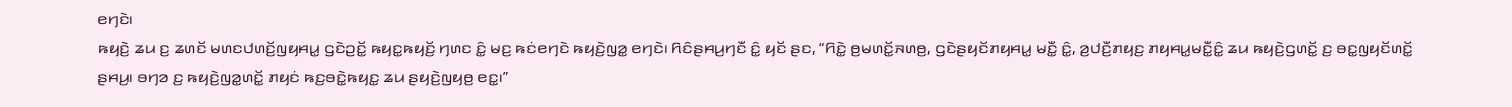ꤕꤚꤢꤧ꤯
ꤒꤟꤢꤧ꤬ ꤘꤣ ꤢ꤬ ꤘꤛꤢꤩ ꤗꤛꤢꤓꤛꤢꤩ꤬ꤜꤟꤌꤣ꤭ ꤞꤢꤧꤑꤢꤩ꤭ ꤒꤟꤢ꤭ꤒꤟꤢꤩ꤬ ꤚꤛꤢ ꤢꤨ꤭ ꤗꤢ꤬ ꤒꤢꤦꤕꤚꤢꤧ ꤒꤟꤢꤧ꤬ꤜꤤ꤭ ꤕꤚꤢꤧ꤯ ꤖꤢꤨꤔꤌꤣ꤬ꤚꤢꤪ ꤢꤨ꤭ ꤟꤢꤩ ꤔꤢ, “ꤖꤢꤧ꤭ ꤥ꤬ꤗꤛꤢꤩ꤭ꤏꤛꤥ꤬, ꤞꤢꤧꤔꤟꤢꤩꤊꤟꤌꤣ꤭ ꤗꤢꤪ꤭ ꤢꤨ꤭, ꤤ꤬ꤓꤢꤪ꤬ꤊꤟꤢ꤬ ꤊꤟꤌꤣ꤭ꤗꤢꤪ꤭ꤢꤨ꤭ ꤘꤣ ꤒꤟꤢꤧ꤬ꤞꤛꤢꤩ꤭ ꤢ꤬ ꤋꤢ꤭ꤜꤟꤢꤩꤛꤢꤩ꤭ ꤔꤌꤣ꤬꤯ ꤋꤚꤤ ꤢ꤬ ꤒꤟꤢꤧ꤬ꤜꤤ꤭ꤛꤢꤩ꤭ ꤊꤟꤢꤦ ꤒꤢ꤬ꤋꤢꤧ꤭ꤒꤟꤢ꤭ ꤘꤣ ꤔꤟꤢꤧ꤬ꤜꤟꤥ꤬ ꤕꤢ꤭꤯”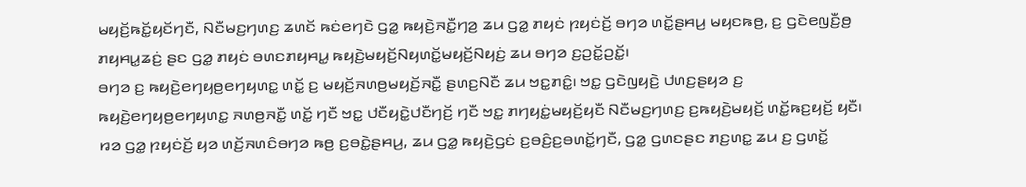ꤗꤟꤢꤩ꤬ꤒꤢꤩ꤭ꤟꤢꤩꤚꤢꤪ, ꤡꤢꤪꤗꤢ꤬ꤚꤛꤢ꤬ ꤘꤛꤢꤩ ꤒꤢꤦꤕꤚꤢꤧ ꤞꤤ꤭ ꤒꤟꤢꤧ꤬ꤏꤢꤪ꤭ꤚꤤ꤬ ꤘꤣ ꤞꤤ꤭ ꤊꤟꤢꤦ ꤐꤟꤢꤦꤢꤩ꤬ ꤋꤚꤤ ꤛꤢꤩ꤭ꤔꤌꤣ꤬ ꤗꤟꤢꤒꤥ꤬, ꤢ꤬ ꤞꤢꤧꤕꤜꤢꤪ꤬ꤥ꤬ ꤊꤟꤌꤣ꤭ꤘꤢꤦ꤬ ꤔꤢ ꤞꤤ꤭ ꤊꤟꤢꤦ ꤋꤛꤢꤊꤟꤌꤣ꤭ ꤒꤟꤢꤧ꤬ꤗꤟꤢꤩ꤬ꤡꤟꤛꤢꤩ꤭ꤗꤟꤢꤩ꤬ꤡꤟꤢꤦ꤬ ꤘꤣ ꤋꤚꤤ ꤢ꤬ꤑꤢꤩ꤭ꤑꤢꤩ꤭꤯
ꤋꤚꤤ ꤢ꤬ ꤒꤟꤢꤧ꤬ꤕꤚꤟꤥ꤬ꤕꤚꤟꤛꤢ꤭ ꤛꤢꤩ꤭ ꤢ꤬ ꤗꤟꤢꤩ꤬ꤏꤛꤥ꤬ꤗꤟꤢꤩ꤬ꤏꤢꤪ꤭ ꤔꤛꤢ꤬ꤡꤢꤪ ꤘꤣ ꤠꤢ꤭ꤊꤢꤨ꤭꤯ ꤠꤢ꤭ ꤞꤢꤧꤜꤟꤢꤧ꤬ ꤓꤛꤢ꤬ꤔꤟꤤ ꤢ꤬ ꤒꤟꤢꤧ꤬ꤕꤚꤟꤥ꤬ꤕꤚꤟꤛꤢ꤭ ꤏꤛꤥ꤬ꤏꤢꤪ꤭ ꤛꤢꤩ꤭ ꤚꤢꤪ ꤠꤢ꤭ ꤓꤢꤪꤟꤢꤧ꤭ꤓꤢꤪꤚꤢꤩ꤬ ꤚꤢꤪ ꤠꤢ꤭ ꤊꤚꤟꤢꤦ꤭ꤗꤟꤢꤩ꤬ꤟꤢꤪ ꤡꤢꤪꤗꤢ꤬ꤚꤛꤢ꤬ ꤢ꤬ꤒꤟꤢꤧ꤬ꤗꤟꤢꤩ꤬ ꤛꤢꤩ꤭ꤒꤢ꤬ꤟꤢꤩ꤬ ꤟꤢꤪ꤯
ꤙꤤ ꤞꤤ꤭ ꤐꤟꤢꤦꤢꤩ꤬ ꤟꤤ ꤛꤢꤩ꤬ꤏꤛꤢꤨꤋꤚꤤ ꤒꤥ꤬ ꤢ꤬ꤋꤢꤧ꤭ꤔꤌꤣ꤬, ꤘꤣ ꤞꤤ꤭ ꤒꤟꤢꤧ꤬ꤞꤢꤦ ꤢ꤬ꤋꤢꤨ꤬ꤢ꤬ꤋꤛꤢꤩ꤭ꤚꤢꤪ, ꤞꤤ꤭ ꤞꤛꤢꤔꤢ ꤊꤢ꤬ꤛꤢ꤭ ꤘꤣ ꤢ꤬ ꤞꤛꤢꤩ꤭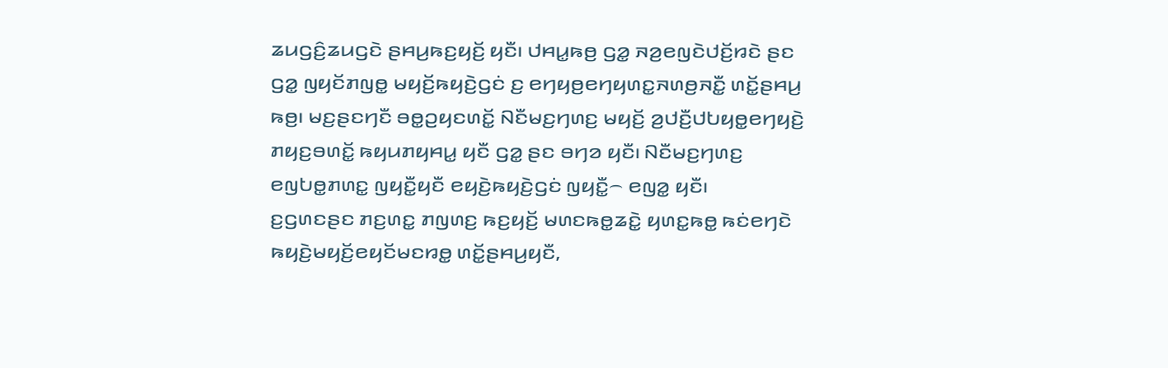ꤘꤣꤞꤢꤨ꤬ꤘꤣꤞꤢꤧ ꤔꤌꤣ꤬ꤒꤢ꤬ꤟꤢꤩ꤬ ꤟꤢꤪ꤯ ꤓꤌꤣ꤭ꤒꤥ꤬ ꤞꤤ꤭ ꤏꤤ꤬ꤕꤜꤢꤧꤓꤢꤩ꤬ꤙꤢꤧ ꤔꤢ ꤞꤤ꤭ ꤜꤟꤢꤩꤊꤜꤥ꤭ ꤗꤟꤢꤩ꤬ꤒꤟꤢꤧ꤬ꤞꤢꤦ ꤢ꤬ ꤕꤚꤟꤥ꤬ꤕꤚꤟꤛꤢ꤭ꤏꤛꤥ꤬ꤏꤢꤪ꤭ ꤛꤢꤩ꤭ꤔꤌꤣ꤬ ꤒꤥ꤬꤯ ꤗꤢ꤬ꤔꤢꤚꤢꤪ ꤋꤥ꤭ꤑꤟꤢꤛꤢꤩ꤭ ꤡꤢꤪꤗꤢ꤬ꤚꤛꤢ꤬ ꤗꤟꤢꤩ꤬ ꤤ꤬ꤓꤢꤪ꤬ꤓꤝꤟꤥ꤭ꤕꤚꤟꤢꤧ꤬ ꤊꤟꤢ꤬ꤋꤛꤢꤩ꤭ ꤒꤟꤣꤊꤟꤌꤣ꤭ ꤟꤢꤪ ꤞꤤ꤭ ꤔꤢ ꤋꤚꤤ ꤟꤢꤪ꤯ ꤡꤢꤪꤗꤢ꤬ꤚꤛꤢ꤬ ꤕꤜꤝꤥ꤭ꤊꤛꤢ꤭ ꤜꤟꤢꤪ꤭ꤟꤢꤪ ꤕꤟꤢꤧ꤬ꤒꤟꤢꤧ꤬ꤞꤢꤦ ꤜꤟꤢꤪ꤭꤮ ꤕꤜꤤ꤭ ꤟꤢꤪ꤯
ꤢ꤬ꤞꤛꤢꤔꤢ ꤊꤢ꤬ꤛꤢ꤭ ꤊꤜꤛꤢ꤬ ꤒꤢ꤬ꤟꤢꤩ꤬ ꤗꤛꤢꤒꤥ꤭ꤘꤢꤧ꤭ ꤟꤛꤢ꤭ꤒꤥ꤭ ꤒꤢꤦꤕꤚꤢꤧ ꤒꤟꤢꤧ꤬ꤗꤟꤢꤩ꤬ꤕꤟꤢꤩꤗꤢꤙꤥ꤭ ꤛꤢꤩ꤭ꤔꤌꤣ꤬ꤟꤢꤪ,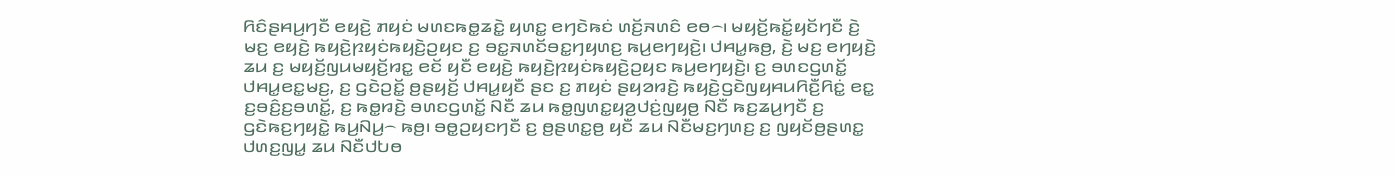ꤖꤢꤨꤔꤌꤣ꤬ꤚꤢꤪ ꤕꤟꤢꤧ꤬ ꤊꤟꤢꤦ ꤗꤛꤢꤒꤥ꤭ꤘꤢꤧ꤭ ꤟꤛꤢ꤭ ꤕꤚꤢꤧꤒꤢꤦ ꤛꤢꤩ꤬ꤏꤛꤢꤨ ꤕꤥ꤮꤯ ꤗꤟꤢꤩ꤬ꤒꤢꤩ꤭ꤟꤢꤩꤚꤢꤪ ꤢꤧ꤬ ꤗꤢ꤬ ꤕꤟꤢꤧ꤬ ꤒꤟꤢꤧ꤬ꤐꤟꤢꤦꤒꤟꤢꤧ꤬ꤑꤟꤢ ꤢ꤬ ꤋꤢ꤭ꤏꤛꤢꤩꤋꤢ꤭ꤚꤟꤛꤢ꤬ ꤒꤣ꤬ꤕꤚꤟꤢꤧ꤬꤯ ꤓꤌꤣ꤭ꤒꤥ꤬, ꤢꤧ꤬ ꤗꤢ꤬ ꤕꤚꤟꤢꤧ꤬ ꤘꤣ ꤢ꤬ ꤗꤟꤢꤩ꤬ꤜꤣꤗꤟꤢꤩ꤬ꤙꤢ꤭ ꤕꤢꤩ ꤟꤢꤪ ꤕꤟꤢꤧ꤬ ꤒꤟꤢꤧ꤬ꤐꤟꤢꤦꤒꤟꤢꤧ꤬ꤑꤟꤢ ꤒꤣ꤬ꤕꤚꤟꤢꤧ꤬꤯ ꤢ꤬ ꤋꤛꤢꤞꤛꤢꤩ꤭ ꤓꤌꤣ꤭ꤕꤢ꤭ꤗꤢ꤬, ꤢ꤬ ꤞꤢꤧꤑꤢꤩ꤭ ꤥ꤬ꤔꤟꤢꤩ꤬ ꤓꤌꤣ꤭ꤟꤢꤪ ꤔꤢ ꤢ꤬ ꤊꤟꤢꤦ ꤔꤟꤤꤙꤢꤧ꤬ ꤒꤟꤢꤧ꤬ꤞꤢꤧꤜꤟꤌꤣꤖꤢꤪ꤬ꤖꤢꤦ꤭ ꤕꤢ꤭ ꤢ꤬ꤋꤢꤨ꤬ꤢ꤬ꤋꤛꤢꤩ꤭, ꤢ꤬ ꤒꤥ꤭ꤙꤢꤧ꤬ ꤋꤛꤢꤞꤛꤢꤩ꤭ ꤡꤢꤪ ꤘꤣ ꤒꤥ꤭ꤜꤛꤢ꤭ꤟꤤ꤬ꤓꤢꤦ꤬ꤜꤟꤥ꤬ ꤡꤢꤪ ꤒꤢ꤬ꤘꤣ꤬ꤚꤢꤪ ꤢ꤬ ꤞꤢꤧꤒꤢ꤬ꤚꤟꤢꤧ꤭ ꤒꤣ꤬ꤡꤣ꤬꤮ ꤒꤥ꤬꤯ ꤋꤥ꤭ꤑꤟꤢꤚꤢꤪ ꤢ꤬ ꤥ꤬ꤔꤛꤢ꤭ꤥ꤬ ꤟꤢꤪ ꤘꤣ ꤡꤢꤪꤗꤢ꤬ꤚꤛꤢ꤬ ꤢ꤬ ꤜꤟꤢꤩꤥ꤬ꤔꤛꤢ꤭ ꤓꤛꤢ꤬ꤜꤣ꤭ ꤘꤣ ꤡꤢꤪꤓꤝꤥ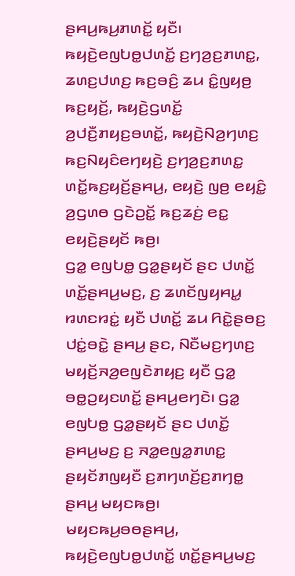ꤔꤌꤣ꤬ꤒꤣ꤬ꤊꤛꤢꤩ꤭ ꤟꤢꤪ꤯
ꤒꤟꤢꤧ꤬ꤕꤜꤝꤥ꤭ꤓꤛꤢꤩ꤭ ꤢ꤬ꤚꤤ꤬ꤢ꤬ꤊꤛꤢ꤭, ꤘꤛꤢ꤬ꤓꤛꤢ꤬ ꤒꤢ꤬ꤋꤢꤨ꤬ ꤘꤣ ꤢꤨ꤭ꤜꤟꤥ꤬ ꤒꤢ꤬ꤟꤢꤩ꤬, ꤒꤟꤢꤧ꤬ꤞꤛꤢꤩ꤭ ꤤ꤬ꤓꤢꤪ꤬ꤊꤟꤢ꤬ꤋꤛꤢꤩ꤭, ꤒꤟꤢꤧ꤬ꤡꤤ꤬ꤚꤛꤢ꤬ ꤒꤢ꤬ꤡꤟꤢꤨꤕꤚꤟꤢꤧ꤬ ꤢ꤬ꤚꤤ꤬ꤢ꤬ꤊꤛꤢ꤭ ꤛꤢꤩ꤭ꤒꤢ꤬ꤟꤢꤩ꤬ꤔꤌꤣ꤬, ꤕꤟꤢꤧ꤬ ꤜꤥ꤬ ꤕꤟꤢꤨ꤭ ꤤ꤬ꤞꤛꤥ ꤞꤢꤧꤑꤢꤩ꤭ ꤒꤢ꤬ꤘꤢꤦ꤬ ꤕꤢ꤭ ꤕꤟꤢꤧ꤬ꤔꤟꤢꤩ ꤒꤥ꤬꤯
ꤞꤤ꤭ ꤕꤜꤝꤥ꤭ ꤞꤤ꤭ꤔꤟꤢꤩ ꤔꤢ ꤓꤛꤢꤩ꤭ ꤛꤢꤩ꤭ꤔꤌꤣ꤬ꤗꤢ꤬, ꤢ꤬ ꤘꤛꤢꤩꤜꤟꤌꤣ꤭ ꤙꤛꤢꤙꤢꤦ꤭ ꤟꤢꤪ ꤓꤛꤢꤩ꤭ ꤘꤣ ꤖꤢꤧ꤭ꤔꤥꤢ꤬ ꤓꤢꤦ꤭ꤋꤢꤧ꤭ ꤔꤌꤣ꤬ ꤔꤢ, ꤡꤢꤪꤗꤢ꤬ꤚꤛꤢ꤬ ꤗꤟꤢꤩ꤬ꤏꤤ꤬ꤕꤜꤢꤧꤊꤟꤢ꤬ ꤟꤢꤪ ꤞꤤ꤭ ꤋꤥ꤭ꤑꤟꤢꤛꤢꤩ꤭ ꤔꤌꤣ꤬ꤕꤚꤢꤧ꤯ ꤞꤤ꤭ ꤕꤜꤝꤥ꤭ ꤞꤤ꤭ꤔꤟꤢꤩ ꤔꤢ ꤓꤛꤢꤩ꤭ ꤔꤌꤣ꤬ꤗꤢ꤬ ꤢ꤬ ꤏꤤ꤭ꤕꤜꤤ꤭ꤊꤛꤢ꤭ ꤔꤟꤢꤩꤊꤜꤟꤢꤪ ꤢ꤬ꤊꤚꤛꤢꤩ꤬ꤢ꤬ꤊꤚꤥ꤭ ꤔꤌꤣ꤬ ꤗꤟꤢꤒꤥ꤬꤯ ꤗꤟꤢꤒꤣ꤬ꤋꤥꤔꤌꤣ꤬, ꤒꤟꤢꤧ꤬ꤕꤜꤝꤥ꤭ꤓꤛꤢꤩ꤭ ꤛꤢꤩ꤭ꤔꤌꤣ꤬ꤗꤢ꤬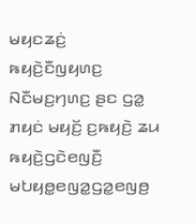ꤗꤟꤢꤘꤢꤦ꤬ ꤒꤟꤢꤧ꤬ꤢꤪꤜꤟꤛꤢ꤬ ꤡꤢꤪꤗꤢ꤬ꤚꤛꤢ꤬ ꤔꤢ ꤞꤤ꤭ ꤊꤟꤢꤦ ꤗꤟꤢꤩ꤬ ꤢ꤬ꤒꤟꤢꤧ꤬ ꤘꤣ ꤒꤟꤢꤧ꤬ꤞꤢꤧꤕꤜꤢꤪ꤬ ꤗꤝꤟꤥ꤭ꤕꤜꤤ꤭ꤞꤤ꤭ꤕꤜꤥ꤬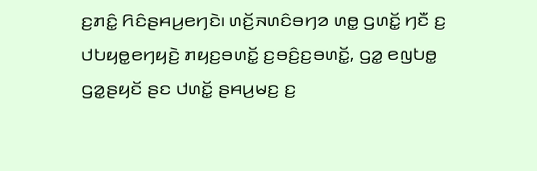ꤢ꤬ꤊꤢꤨ꤭ ꤖꤢꤨꤔꤌꤣ꤬ꤕꤚꤢꤧ꤯ ꤛꤢꤩ꤬ꤏꤛꤢꤨꤋꤚꤤ ꤛꤥ꤭ ꤞꤛꤢꤩ꤭ ꤚꤢꤪ ꤢ꤬ ꤓꤝꤟꤥ꤭ꤕꤚꤟꤢꤧ꤬ ꤊꤟꤢ꤬ꤋꤛꤢꤩ꤭ ꤢ꤬ꤋꤢꤨ꤬ꤢ꤬ꤋꤛꤢꤩ꤭, ꤞꤤ꤭ ꤕꤜꤝꤥ꤭ ꤞꤤ꤭ꤔꤟꤢꤩ ꤔꤢ ꤓꤛꤢꤩ꤭ ꤔꤌꤣ꤬ꤗꤢ꤬ ꤢ꤬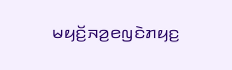ꤗꤟꤢꤩ꤬ꤏꤤ꤬ꤕꤜꤢꤧꤊꤟꤢ꤬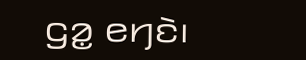ꤞꤤ꤭ ꤕꤚꤢꤧ꤯